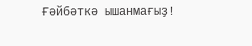Ғәйбәткә ышанмағыҙ!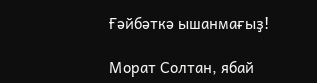Ғәйбәткә ышанмағыҙ!

Морат Солтан, ябай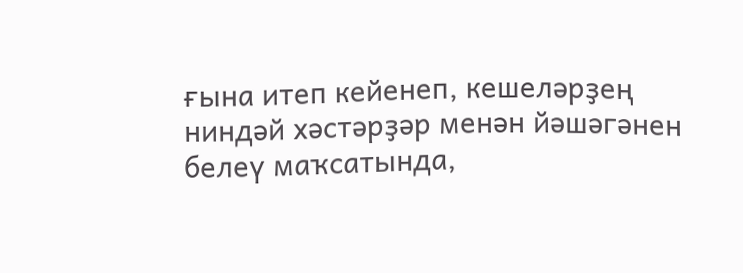ғына итеп кейенеп, кешеләрҙең ниндәй хәстәрҙәр менән йәшәгәнен белеү маҡсатында,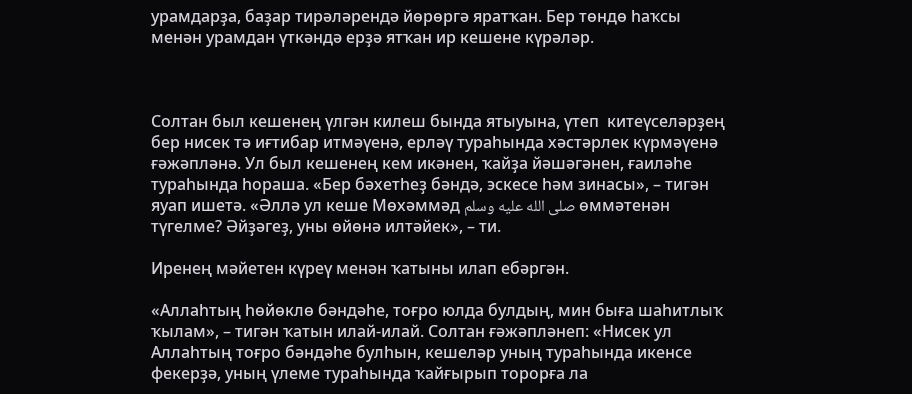урамдарҙа, баҙар тирәләрендә йөрөргә яратҡан. Бер төндө һаҡсы менән урамдан үткәндә ерҙә ятҡан ир кешене күрәләр.



Солтан был кешенең үлгән килеш бында ятыуына, үтеп  китеүселәрҙең бер нисек тә иғтибар итмәүенә, ерләү тураһында хәстәрлек күрмәүенә ғәжәпләнә. Ул был кешенең кем икәнен, ҡайҙа йәшәгәнен, ғаиләһе тураһында һораша. «Бер бәхетһеҙ бәндә, эскесе һәм зинасы», – тигән яуап ишетә. «Әллә ул кеше Мөхәммәд صلى الله عليه وسلم өммәтенән түгелме? Әйҙәгеҙ, уны өйөнә илтәйек», – ти.

Иренең мәйетен күреү менән ҡатыны илап ебәргән.

«Аллаһтың һөйөклө бәндәһе, тоғро юлда булдың, мин быға шаһитлыҡ ҡылам», – тигән ҡатын илай-илай. Солтан ғәжәпләнеп: «Нисек ул Аллаһтың тоғро бәндәһе булһын, кешеләр уның тураһында икенсе фекерҙә, уның үлеме тураһында ҡайғырып торорға ла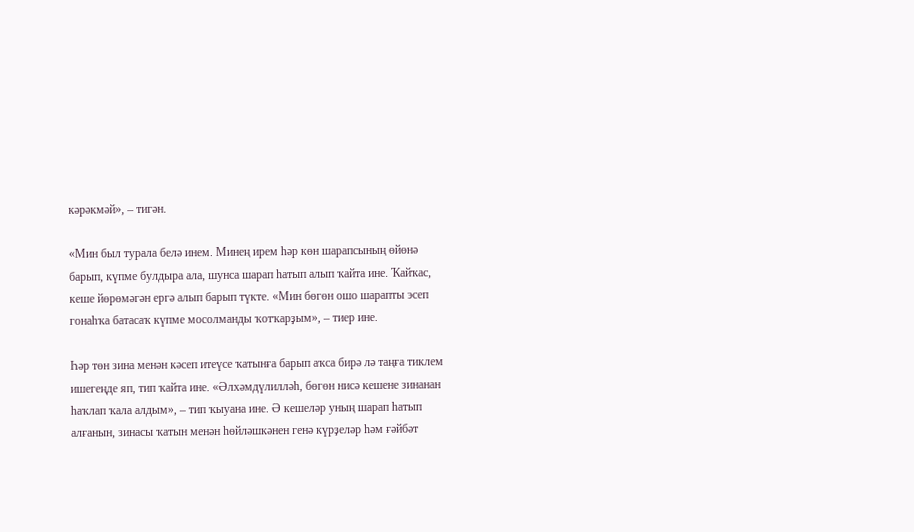кәрәкмәй», – тигән.

«Мин был турала белә инем. Минең ирем һәр көн шарапсының өйөнә барып, күпме булдыра ала, шунса шарап һатып алып ҡайта ине. Ҡайҡас, кеше йөрөмәгән ергә алып барып түкте. «Мин бөгөн ошо шарапты эсеп гонаһҡа батасаҡ күпме мосолманды ҡотҡарҙым», – тиер ине.

Һәр төн зина менән кәсеп итеүсе ҡатынға барып аҡса бирә лә таңға тиклем ишегеңде яп, тип ҡайта ине. «Әлхәмдүлилләһ, бөгөн нисә кешене зинанан һаҡлап ҡала алдым», – тип ҡыуана ине. Ә кешеләр уның шарап һатып алғанын, зинасы ҡатын менән һөйләшкәнен генә күрҙеләр һәм ғәйбәт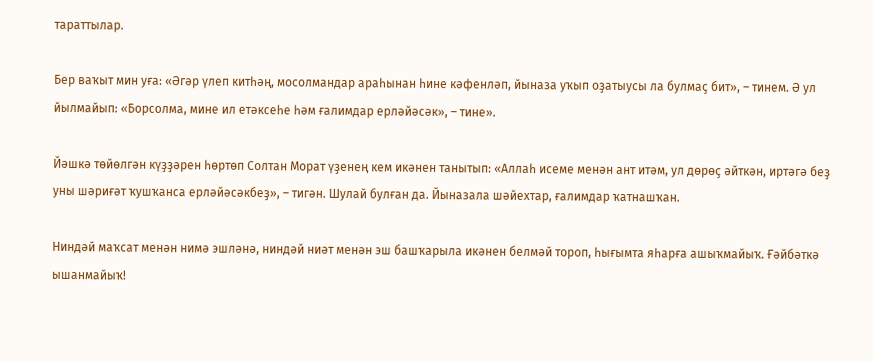тараттылар.

Бер ваҡыт мин уға: «Әгәр үлеп китһәң, мосолмандар араһынан һине кәфенләп, йыназа уҡып оҙатыусы ла булмаҫ бит», – тинем. Ә ул йылмайып: «Борсолма, мине ил етәксеһе һәм ғалимдар ерләйәсәк», – тине».

Йәшкә төйөлгән күҙҙәрен һөртөп Солтан Морат үҙенең кем икәнен танытып: «Аллаһ исеме менән ант итәм, ул дөрөҫ әйткән, иртәгә беҙ уны шәриғәт ҡушҡанса ерләйәсәкбеҙ», – тигән. Шулай булған да. Йыназала шәйехтар, ғалимдар ҡатнашҡан.

Ниндәй маҡсат менән нимә эшләнә, ниндәй ниәт менән эш башҡарыла икәнен белмәй тороп, һығымта яһарға ашыҡмайыҡ. Ғәйбәткә ышанмайыҡ!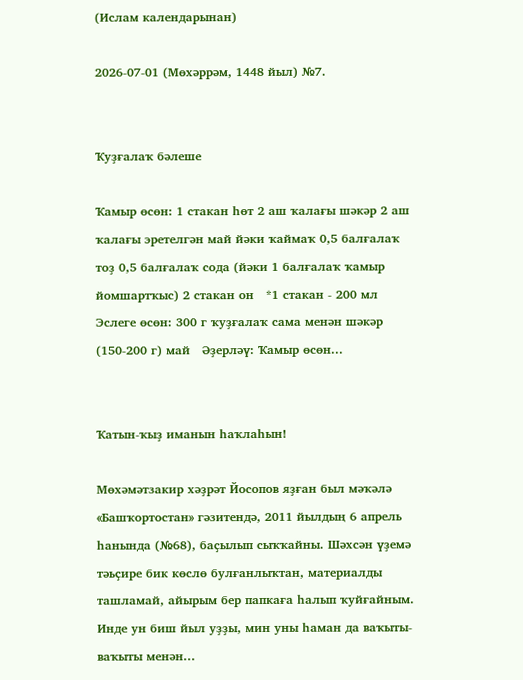(Ислам календарынан)

2026-07-01 (Мөхәррәм, 1448 йыл) №7.


Ҡуҙғалаҡ бәлеше

Ҡамыр өсөн: 1 стакан һөт 2 аш ҡалағы шәкәр 2 аш ҡалағы эретелгән май йәки ҡаймаҡ 0,5 балғалаҡ тоҙ 0,5 балғалаҡ сода (йәки 1 балғалаҡ ҡамыр йомшартҡыс) 2 стакан он   *1 стакан - 200 мл   Эслеге өсөн: 300 г ҡуҙғалаҡ сама менән шәкәр (150-200 г) май   Әҙерләү: Ҡамыр өсөн...


Ҡатын-ҡыҙ иманын һаҡлаһын!

Мөхәмәтзакир хәҙрәт Йосопов яҙған был мәҡәлә «Башҡортостан» гәзитендә, 2011 йылдың 6 апрель һанында (№68), баҫылып сыҡҡайны. Шәхсән үҙемә тәьҫире бик көслө булғанлыҡтан, материалды ташламай, айырым бер папкаға һалып ҡуйғайным. Инде ун биш йыл уҙҙы, мин уны һаман да ваҡыты-ваҡыты менән...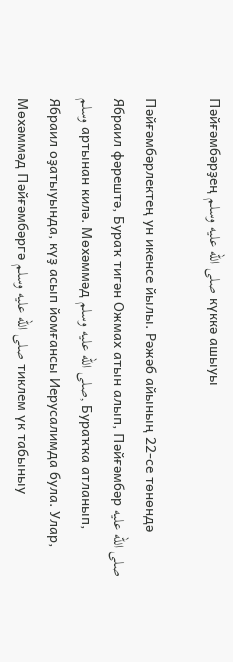Пәйғәмбәрҙең صلى الله عليه وسلم күккә ашыуы

Пәйғәмбәрлектең ун икенсе йылы. Рәжәб айының 22-се төнөндә Ябраил фәрештә, Бураҡ тигән Ожмах атын алып, Пәйғәмбәр صلى الله عليه وسلم артынан килә. Мөхәммәд صلى الله عليه وسلم, Бураҡҡа атланып, Ябраил оҙатыуында, күҙ асып йомғансы Иерусалимда була. Улар, Мөхәммәд Пәйғәмбәргә صلى الله عليه وسلم тиклем үк табыныу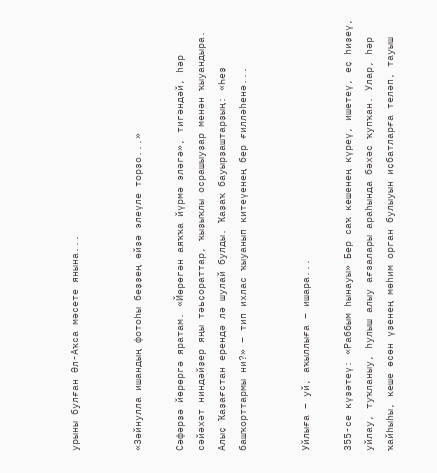урыны булған Әл-Аҡса мәсете янына...


«Зәйнулла ишандың фотоһы беҙҙең өйҙә элеүле торҙо...»

Сәфәрҙә йөрөргә яратам. «Йөрөгән аяҡҡа йүрмә эләгә», тигәндәй, һәр сәйәхәт ниндәйҙер яңы тәьҫораттар, ҡыҙыҡлы осрашыуҙар менән ҡыуандыра. Алыҫ Ҡаҙағстан ерендә лә шулай булды. Ҡаҙаҡ бауырҙаштарҙың: «Һеҙ башҡорттармы ни?» – тип ихлас ҡыуанып китеүенең бер ғилләһенә...


Уйлыға – уй, аҡыллыға – ишара...

355-се күҙәтеү: «Раббым һынауы» Бер саҡ кешенең күреү, ишетеү, еҫ һиҙеү, уйлау, туҡланыу, һулыш алыу ағзалары араһында бәхәс ҡупҡан. Улар, һәр ҡайһыһы, кеше өсөн үҙенең мөһим орган булыуын иҫбатларға теләп, тауыш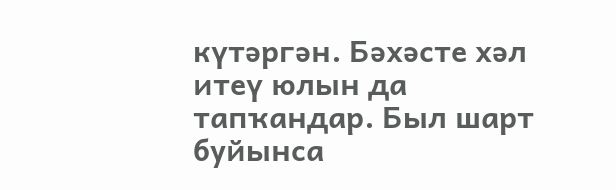күтәргән. Бәхәсте хәл итеү юлын да тапҡандар. Был шарт буйынса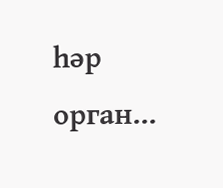һәр орган...